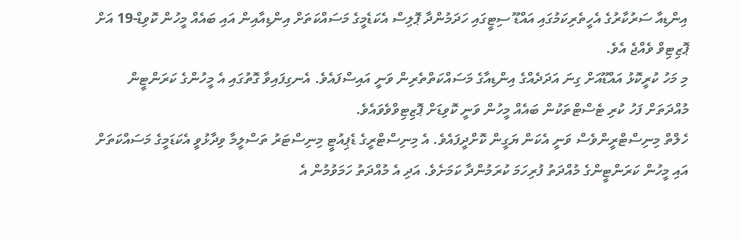އިންޑިއާ ސަރުކާރުގެ އެހީތެރިކަމުގައި އައްޑޫ ސިޓީގައި ހަދަމުންދާ ޕޮލިސް އެކަޑެމީގެ މަސައްކަތަށް އިންޑިއާއިން އައި ބައެއް މީހުން ކޮވިޑް-19 އަށް ޕޮޒިޓިވް ވެއްޖެ އެވެ.
މި މަހު ކުރީކޮޅު އައްޑޫއަށް ގިނަ އަދަދެއްގެ އިންޑިއާގެ މަސައްކަތްތެރިން ވަނީ އައިސްފައެވެ. އެނގިފައިވާ ގޮތުގައި އެ މީހުންގެ ކަރަންޓީން މުއްދަތަށް ފަހު ކުރި ޓެސްޓްތަކުން ބައެއް މީހުން ވަނީ ކޮވިޑަށް ޕޮޒިޓިވްވެވައެވެ.
ހެލްތް މިނިސްޓްރީންވެސް ވަނީ އެކަން ޔަގީން ކޮށްދީފައެވެ. އެ މިނިސްޓްރީގެ ޑެޕިއުޓީ މިނިސްޓަރު ތަސްލީމާ ވިދާޅުވީ އެކަޑަމީގެ މަސައްކަތަށް އައި މީހުން ކަރަންޓީންގެ މުއްދަތު ފުރިހަމަ ކުރަމުންދާ ކަމަށެވެ. އަދި އެ މުއްދަތު ހަމަވުމުން އެ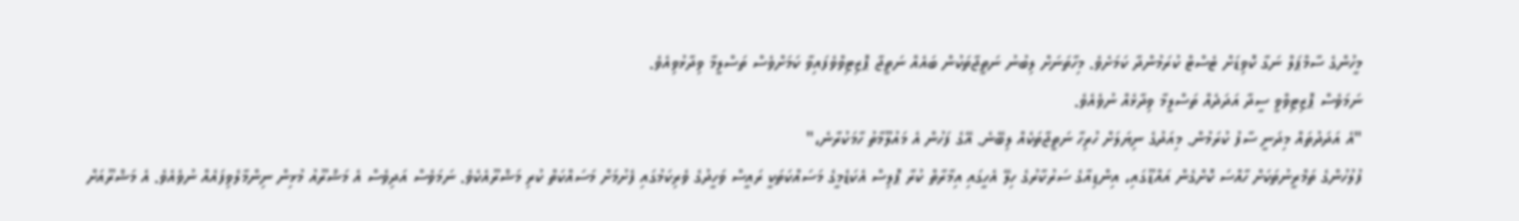މީހުންގެ ސާމްޕަލް ނަގާ ކޮވިޑަށް ޓެސްޓް ކުރަމުންދާ ކަމަށެވެ. މިހާތަނަށް ލިބުނު ނަތީޖާތަކުން ބައެއް ނަތީޖާ ޕޮޒިޓިވްވެފައިވާ ކަމަށްވެސް ތަސްލީމާ ވިދާޅުވިއެވެ.
ނަމަވެސް ޕޮޒިޓިވްވީ ސީދާ އަދަދެއް ތަސްލީމާ ވިދާޅެއް ނުވެއެވެ.
"އެ އަދަދުތައް މިދަނީ ސާފު ކުރަމުން. މިއަދުގެ ނިޔަލަށް ހުރިހާ ނަތީޖާތަކެއް ލިބޭނެ. އޭގެ ފަހުން އެ މައުލޫމާތު ހާމަކުރާނެ،"
ފުލުހުންގެ ތަމްރީނުތަކަށް ހާއްސަ ކޮށްގެން އައްޑޫގައި، އިންޑިއާގެ ސަރުކާރުގެ ހިލޭ އެހީގައި އިމާރާތް ކުރާ ޕޮލިސް އެކަޑެމީގެ މަސައްކަތަކީ ރައީސް ވަހީދުގެ ވެރިކަމުގައި ފެށުމަށް މަސައްކަތް ކުރި މަޝްރޫއެކެވެ. ނަމަވެސް އަދިވެސް އެ މަޝްރޫއު މުޅިން ނިންމާލެވިފައެއް ނުވެއެވެ. އެ މަޝްރޫއަށް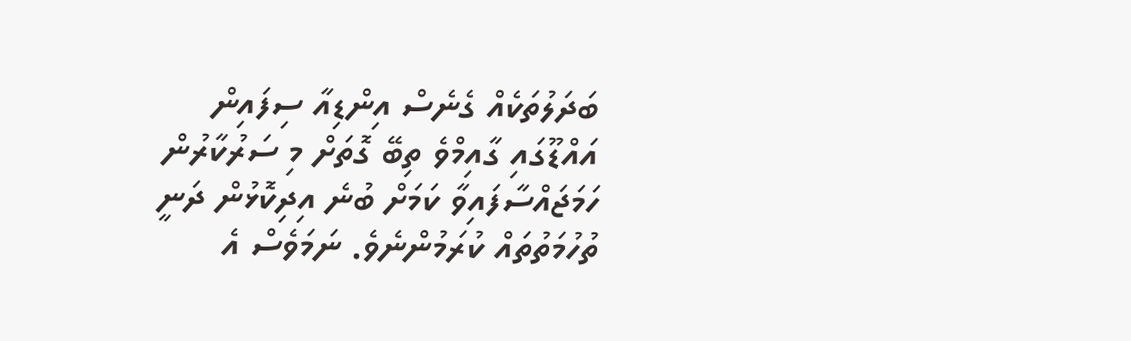ބަދަލުތަކެއް ގެނެސް އިންޑިއާ ސިފައިން އައްޑޫގައި ގާއިމްވެ ތިބޭ ގޮތަށް މި ސަރުކާރުން ހަމަޖައްސާފައިވާ ކަމަށް ބުނެ އިދިކޮޅުން ދަނީ ތުހުމަތުތައް ކުރަމުންނެވެ. ނަމަވެސް އެ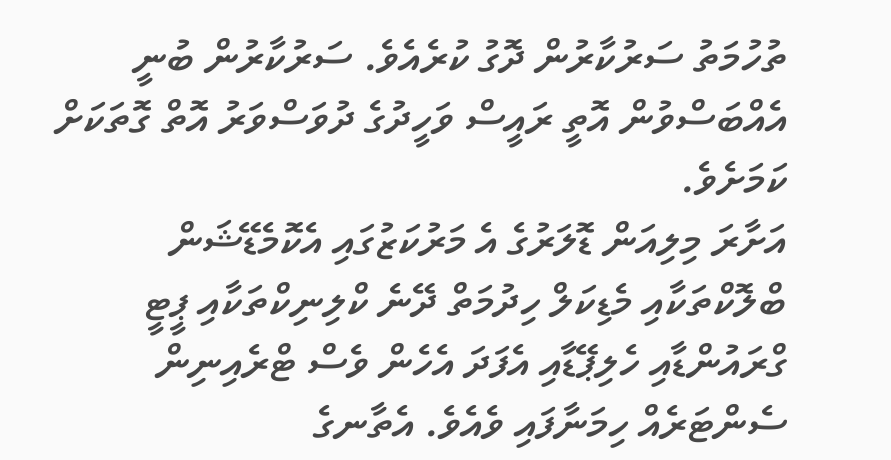ތުހުމަތު ސަރުކާރުން ދޮގު ކުރެއެވެ. ސަރުކާރުން ބުނީ އެއްބަސްވުން އޮތީ ރައީސް ވަހީދުގެ ދުވަސްވަރު އޮތް ގޮތަކަށް ކަމަށެވެ.
އަށާރަ މިލިއަން ޑޮލަރުގެ އެ މަރުކަޒުގައި އެކޮމެޑޭޝަން ބްލޮކްތަކާއި މެޑިކަލް ހިދުމަތް ދޭނެ ކްލިނިކްތަކާއި ޕީޓީ ގްރައުންޑާއި ހެލިޕޭޑާއި އެފަދަ އެހެން ވެސް ޓްރެއިނިން ސެންޓަރެއް ހިމަނާފައި ވެއެވެ. އެތާނގެ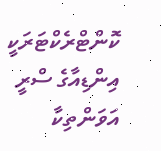ކޮންޓްރެކްޓަރަކީ އިންޑިއާގެ ސްރީ އަވަންތިކާ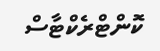ކޮންޓްރެކްޓާސް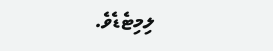ލިމިޓެޑެވެ.